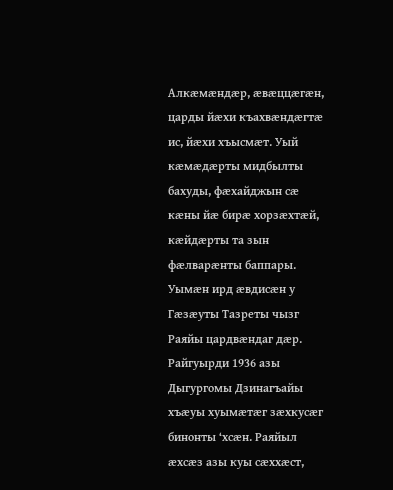Алкæмæндæр, æвæццæгæн, царды йæхи къахвæндæгтæ ис, йæхи хъысмæт. Уый кæмæдæрты мидбылты бахуды, фæхайджын сæ кæны йæ бирæ хорзæхтæй, кæйдæрты та зын фæлварæнты баппары.
Уымæн ирд æвдисæн у Гæзæуты Тазреты чызг Раяйы цардвæндаг дæр. Райгуырди 1936 азы Дыгургомы Дзинагъайы хъæуы хуымæтæг зæхкусæг бинонты ‘хсæн. Раяйыл æхсæз азы куы сæххæст,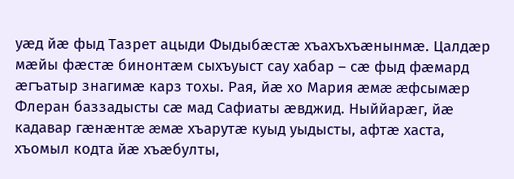уæд йæ фыд Тазрет ацыди Фыдыбæстæ хъахъхъæнынмæ. Цалдæр мæйы фæстæ бинонтæм сыхъуыст сау хабар – сæ фыд фæмард æгъатыр знагимæ карз тохы. Рая, йæ хо Мария æмæ æфсымæр Флеран баззадысты сæ мад Сафиаты æвджид. Ныййарæг, йæ кадавар гæнæнтæ æмæ хъарутæ куыд уыдысты, афтæ хаста, хъомыл кодта йæ хъæбулты,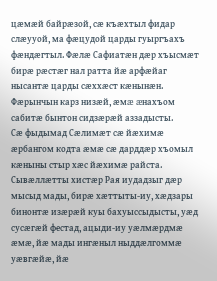цæмæй байрæзой, сæ къæхтыл фидар слæууой, ма фæцудой царды гуыргъахъ фæндæгтыл. Фæлæ Сафиатæн дæр хъысмæт бирæ рæстæг нал ратта йæ арфæйаг нысантæ царды сæххæст кæнынæн. Фæрынчын карз низæй, æмæ æнахъом сабитæ бынтон сидзæрæй аззадысты.
Сæ фыдымад Сæлимæт сæ йæхимæ æрбангом кодта æмæ сæ дарддæр хъомыл кæныны стыр хæс йæхимæ райста.
Сывæллæтты хистæр Рая иудадзыг дæр мысыд мады, бирæ хæттыты-иу, хæдзары бинонтæ изæрæй куы бахуыссыдысты, уæд сусæгæй фестад, ацыди-иу уæлмæрдмæ æмæ, йæ мады ингæныл ныддæлгоммæ уæвгæйæ, йæ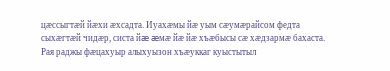цæссыгтæй йæхи æхсадта. Иуахæмы йæ уым сæумæрайсом федта сыхæгтæй чидæр, систа йæ æмæ йæ йæ хъæбысы сæ хæдзармæ бахаста.
Рая раджы фæцахуыр алыхуызон хъæуккаг куыстытыл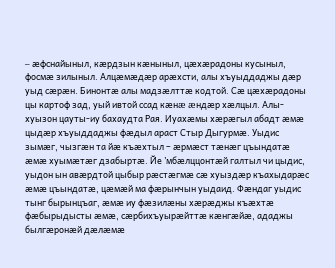– æфснайыныл, кæрдзын кæныныл, цæхæрадоны кусыныл, фосмæ зилыныл. Алцæмæдæр арæхсти, алы хъуыддаджы дæр уыд сæрæн. Бинонтæ алы мадзæлттæ кодтой. Сæ цæхæрадоны цы картоф зад, уый ивтой ссад кæнæ æндæр хæлцыл. Алы-хуызон цауты-иу бахаудта Рая. Иуахæмы хæрæгыл абадт æмæ цыдæр хъуыддаджы фæдыл араст Стыр Дыгурмæ. Уыдис зымæг, чызгæн та йæ къæхтыл – æрмæст тæнæг цъындатæ æмæ хуымæтæг дзабыртæ. Йе ’мбæлццонтæй галтыл чи цыдис, уыдон ын авæрдтой цыбыр рæстæгмæ сæ хуыздæр къахыдарæс æмæ цъындатæ, цæмæй ма фæрынчын уыдаид. Фæндаг уыдис тынг бырынцъаг, æмæ иу фæзилæны хæрæджы къæхтæ фæбырыдысты æмæ, сæрбихъуырæйттæ кæнгæйæ, ададжы былгæронæй дæлæмæ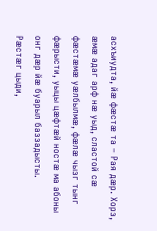асхъиудта, йæ фæстæ та – Рая дæр. Хорз, æмæ адаг арф нæ уыд, сластой сæ фæстæмæ уæлбылмæ, фæлæ чызг тынг фæрысти, уыцы цæфтæй ностæ ма абоны онг дæр йæ буарыл баззадысты.
Рæстæг цыди,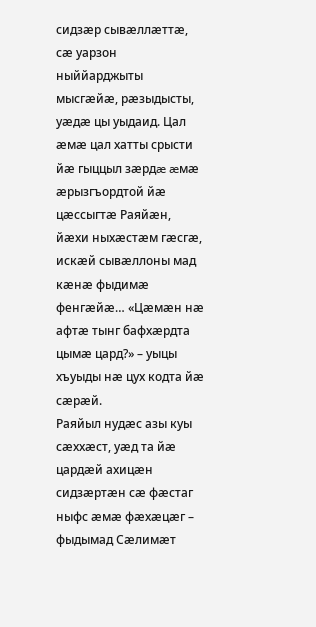сидзæр сывæллæттæ, сæ уарзон ныййарджыты мысгæйæ, рæзыдысты, уæдæ цы уыдаид. Цал æмæ цал хатты срысти йæ гыццыл зæрдæ æмæ æрызгъордтой йæ цæссыгтæ Раяйæн, йæхи ныхæстæм гæсгæ, искæй сывæллоны мад кæнæ фыдимæ фенгæйæ… «Цæмæн нæ афтæ тынг бафхæрдта цымæ цард?» – уыцы хъуыды нæ цух кодта йæ сæрæй.
Раяйыл нудæс азы куы сæххæст, уæд та йæ цардæй ахицæн сидзæртæн сæ фæстаг ныфс æмæ фæхæцæг – фыдымад Сæлимæт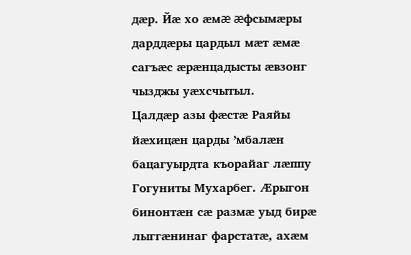дæр. Йæ хо æмæ æфсымæры дарддæры цардыл мæт æмæ сагъæс æрæнцадысты æвзонг чызджы уæхсчытыл.
Цалдæр азы фæстæ Раяйы йæхицæн царды ’мбалæн бацагуырдта къорайаг лæппу Гогуниты Мухарбег. Æрыгон бинонтæн сæ размæ уыд бирæ лыггæнинаг фарстатæ, ахæм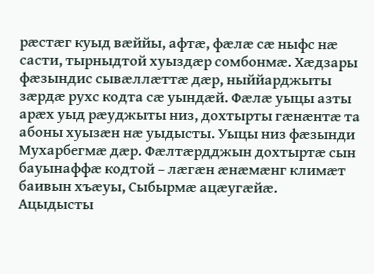рæстæг куыд вæййы, афтæ, фæлæ сæ ныфс нæ састи, тырныдтой хуыздæр сомбонмæ. Хæдзары фæзындис сывæллæттæ дæр, ныййарджыты зæрдæ рухс кодта сæ уындæй. Фæлæ уыцы азты арæх уыд рæуджыты низ, дохтырты гæнæнтæ та абоны хуызæн нæ уыдысты. Уыцы низ фæзынди Мухарбегмæ дæр. Фæлтæрдджын дохтыртæ сын бауынаффæ кодтой – лæгæн æнæмæнг климæт баивын хъæуы, Сыбырмæ ацæугæйæ.
Ацыдысты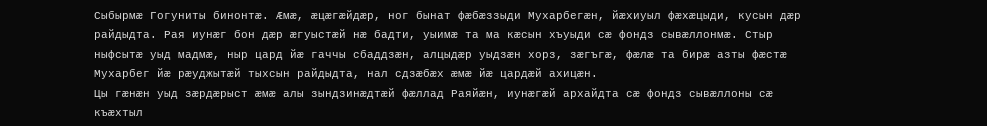Сыбырмæ Гогуниты бинонтæ. Æмæ, æцæгæйдæр, ног бынат фæбæззыди Мухарбегæн, йæхиуыл фæхæцыди, кусын дæр райдыдта. Рая иунæг бон дæр æгуыстæй нæ бадти, уыимæ та ма кæсын хъуыди сæ фондз сывæллонмæ. Стыр ныфсытæ уыд мадмæ, ныр цард йæ гаччы сбаддзæн, алцыдæр уыдзæн хорз, зæгъгæ, фæлæ та бирæ азты фæстæ Мухарбег йæ рæуджытæй тыхсын райдыдта, нал сдзæбæх æмæ йæ цардæй ахицæн.
Цы гæнæн уыд зæрдæрыст æмæ алы зындзинæдтæй фæллад Раяйæн, иунæгæй архайдта сæ фондз сывæллоны сæ къæхтыл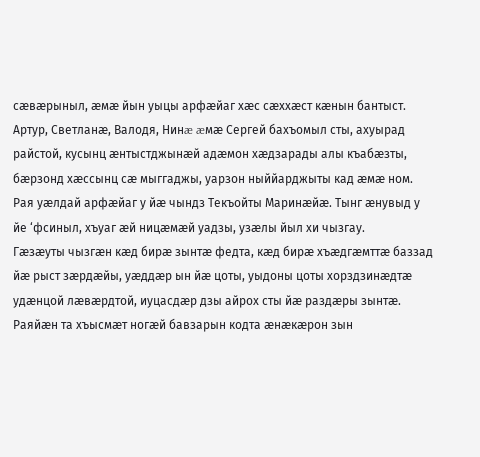сæвæрыныл, æмæ йын уыцы арфæйаг хæс сæххæст кæнын бантыст. Артур, Светланæ, Валодя, Нинæ æмæ Сергей бахъомыл сты, ахуырад райстой, кусынц æнтыстджынæй адæмон хæдзарады алы къабæзты, бæрзонд хæссынц сæ мыггаджы, уарзон ныййарджыты кад æмæ ном. Рая уæлдай арфæйаг у йæ чындз Текъойты Маринæйæ. Тынг æнувыд у йе ‘фсиныл, хъуаг æй ницæмæй уадзы, узæлы йыл хи чызгау.
Гæзæуты чызгæн кæд бирæ зынтæ федта, кæд бирæ хъæдгæмттæ баззад йæ рыст зæрдæйы, уæддæр ын йæ цоты, уыдоны цоты хорздзинæдтæ удæнцой лæвæрдтой, иуцасдæр дзы айрох сты йæ раздæры зынтæ.
Раяйæн та хъысмæт ногæй бавзарын кодта æнæкæрон зын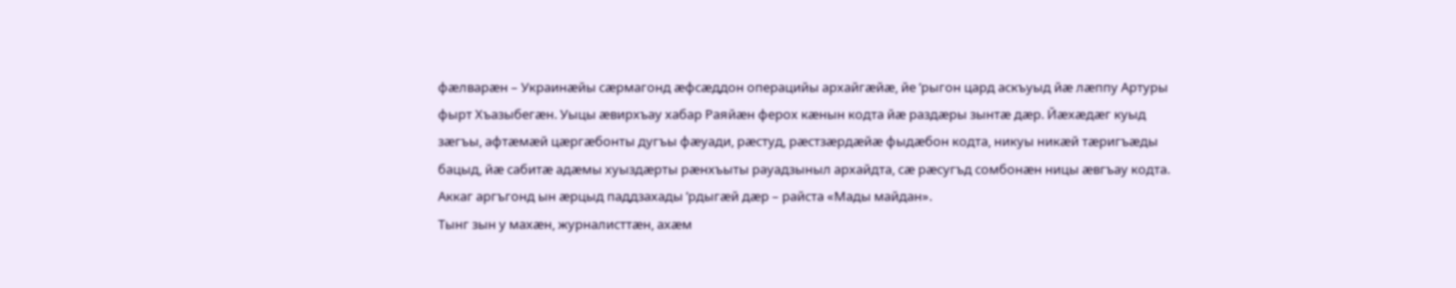фæлварæн – Украинæйы сæрмагонд æфсæддон операцийы архайгæйæ, йе ’рыгон цард аскъуыд йæ лæппу Артуры фырт Хъазыбегæн. Уыцы æвирхъау хабар Раяйæн ферох кæнын кодта йæ раздæры зынтæ дæр. Йæхæдæг куыд зæгъы, афтæмæй цæргæбонты дугъы фæуади, рæстуд, рæстзæрдæйæ фыдæбон кодта, никуы никæй тæригъæды бацыд, йæ сабитæ адæмы хуыздæрты рæнхъыты рауадзыныл архайдта, сæ рæсугъд сомбонæн ницы æвгъау кодта. Аккаг аргъгонд ын æрцыд паддзахады ’рдыгæй дæр – райста «Мады майдан».
Тынг зын у махæн, журналисттæн, ахæм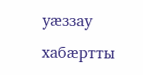уæззау хабæртты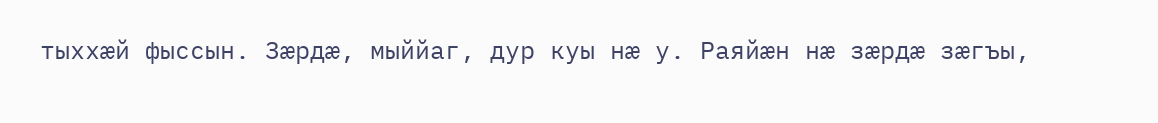тыххæй фыссын. Зæрдæ, мыййаг, дур куы нæ у. Раяйæн нæ зæрдæ зæгъы,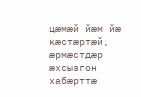цæмæй йæм йæ кæстæртæй, æрмæстдæр æхсызгон хабæрттæ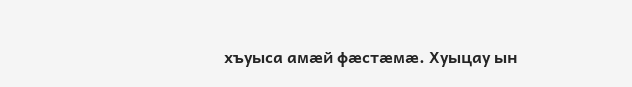хъуыса амæй фæстæмæ. Хуыцау ын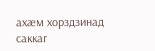ахæм хорздзинад саккаг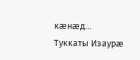кæнæд…
Туккаты Изаурæ